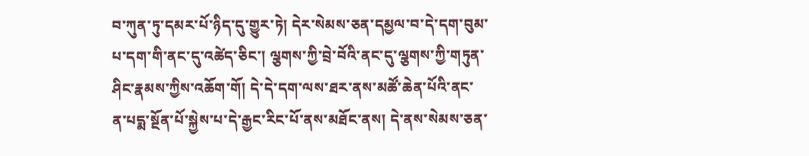བ་ཀུན་ཏུ་དམར་པོ་ཉིད་དུ་གྱུར་ཏེ། དེར་སེམས་ཅན་དམྱལ་བ་དེ་དག་བུམ་པ་དག་གི་ནང་དུ་འཚེད་ཅིང་། ལྕགས་ཀྱི་བྲེ་བོའི་ནང་དུ་ལྕགས་ཀྱི་གཏུན་ཤིང་རྣམས་ཀྱིས་འཆོག་གོ། དེ་དེ་དག་ལས་ཐར་ནས་མཚོ་ཆེན་པོའི་ནང་ན་པདྨ་སྔོན་པོ་སྐྱེས་པ་དེ་རྒྱང་རིང་པོ་ནས་མཐོང་ནས། དེ་ནས་སེམས་ཅན་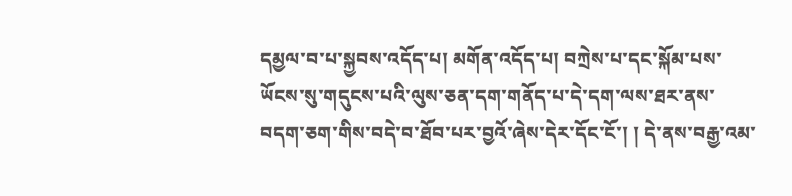དམྱལ་བ་པ་སྐྱབས་འདོད་པ། མགོན་འདོད་པ། བཀྲེས་པ་དང་སྐོམ་པས་ཡོངས་སུ་གདུངས་པའི་ལུས་ཅན་དག་གནོད་པ་དེ་དག་ལས་ཐར་ནས་བདག་ཅག་གིས་བདེ་བ་ཐོབ་པར་བྱའོ་ཞེས་དེར་དོང་ངོ་། ། དེ་ནས་བརྒྱ་འམ་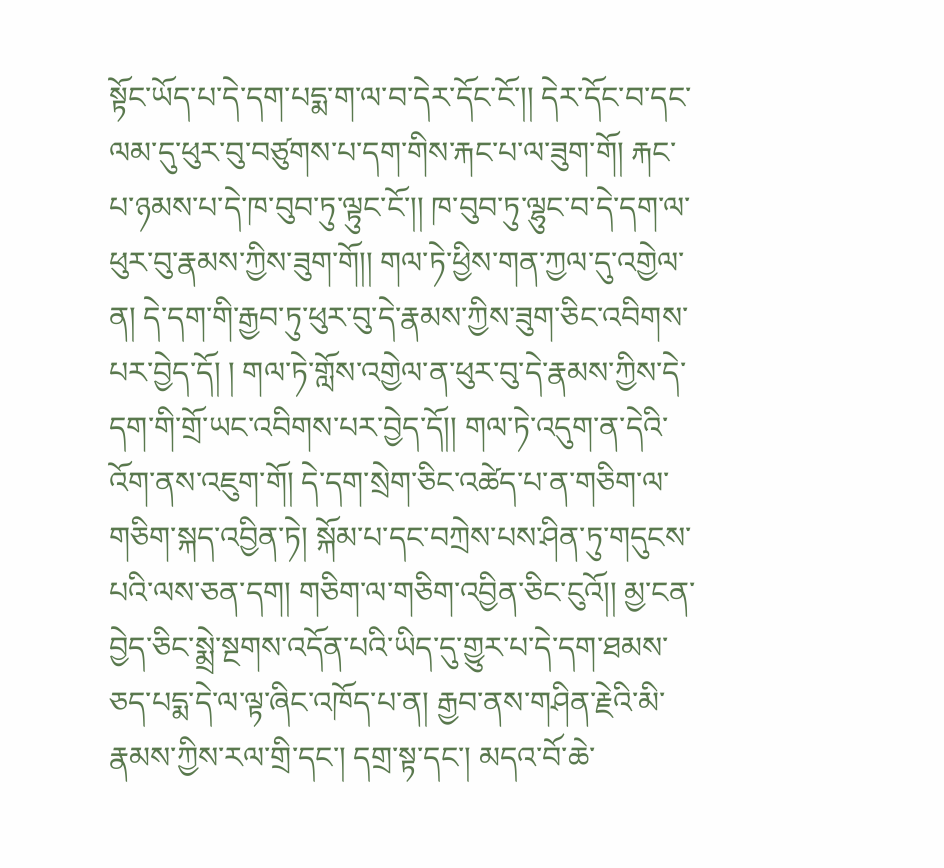སྟོང་ཡོད་པ་དེ་དག་པདྨ་ག་ལ་བ་དེར་དོང་ངོ་།། དེར་དོང་བ་དང་ལམ་དུ་ཕུར་བུ་བཙུགས་པ་དག་གིས་རྐང་པ་ལ་ཟུག་གོ། རྐང་པ་ཉམས་པ་དེ་ཁ་བུབ་ཏུ་ལྟུང་ངོ་།། ཁ་བུབ་ཏུ་ལྷུང་བ་དེ་དག་ལ་ཕུར་བུ་རྣམས་ཀྱིས་ཟུག་གོ།། གལ་ཏེ་ཕྱིས་གན་ཀྱལ་དུ་འགྱེལ་ན། དེ་དག་གི་རྒྱབ་ཏུ་ཕུར་བུ་དེ་རྣམས་ཀྱིས་ཟུག་ཅིང་འབིགས་པར་བྱེད་དོ། ། གལ་ཏེ་གློས་འགྱེལ་ན་ཕུར་བུ་དེ་རྣམས་ཀྱིས་དེ་དག་གི་གྲོ་ཡང་འབིགས་པར་བྱེད་དོ།། གལ་ཏེ་འདུག་ན་དེའི་འོག་ནས་འཇུག་གོ། དེ་དག་སྲེག་ཅིང་འཚེད་པ་ན་གཅིག་ལ་གཅིག་སྐད་འབྱིན་ཏེ། སྐོམ་པ་དང་བཀྲེས་པས་ཤིན་ཏུ་གདུངས་པའི་ལས་ཅན་དག། གཅིག་ལ་གཅིག་འབྱིན་ཅིང་ངུའོ།། མྱ་ངན་བྱེད་ཅིང་སྨྲེ་སྔགས་འདོན་པའི་ཡིད་དུ་གྱུར་པ་དེ་དག་ཐམས་ཅད་པདྨ་དེ་ལ་ལྟ་ཞིང་འཁོད་པ་ན། རྒྱབ་ནས་གཤིན་རྗེའི་མི་རྣམས་ཀྱིས་རལ་གྲི་དང་། དགྲ་སྟ་དང་། མདའ་བོ་ཆེ་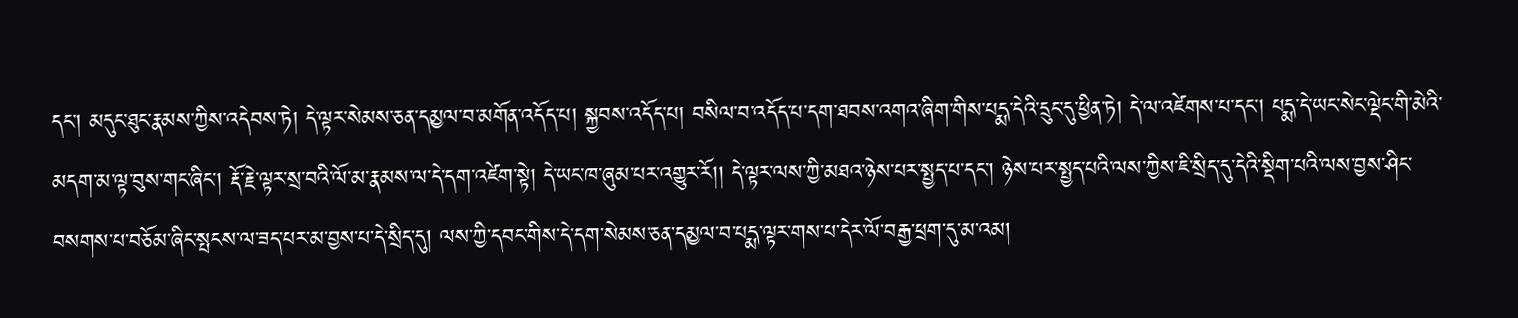དང་། མདུང་ཐུང་རྣམས་ཀྱིས་འདེབས་ཏེ། དེ་ལྟར་སེམས་ཅན་དམྱལ་བ་མགོན་འདོད་པ། སྐྱབས་འདོད་པ། བསིལ་བ་འདོད་པ་དག་ཐབས་འགའ་ཞིག་གིས་པདྨ་དེའི་དྲུང་དུ་ཕྱིན་ཏེ། དེ་ལ་འཛེགས་པ་དང་། པདྨ་དེ་ཡང་སེང་ལྡེང་གི་མེའི་མདག་མ་ལྟ་བུས་གང་ཞིང་། རྡོ་རྗེ་ལྟར་སྲ་བའི་ལོ་མ་རྣམས་ལ་དེ་དག་འཛེག་སྟེ། དེ་ཡང་ཁ་ཞུམ་པར་འགྱུར་རོ།། དེ་ལྟར་ལས་ཀྱི་མཐའ་ཉེས་པར་སྤྱད་པ་དང་། ཉེས་པར་སྤྱད་པའི་ལས་ཀྱིས་ཇི་སྲིད་དུ་དེའི་སྡིག་པའི་ལས་བྱས་ཤིང་བསགས་པ་བཅོམ་ཞིང་སྤངས་ལ་ཟད་པར་མ་བྱས་པ་དེ་སྲིད་དུ། ལས་ཀྱི་དབང་གིས་དེ་དག་སེམས་ཅན་དམྱལ་བ་པདྨ་ལྟར་གས་པ་དེར་ལོ་བརྒྱ་ཕྲག་དུ་མ་འམ།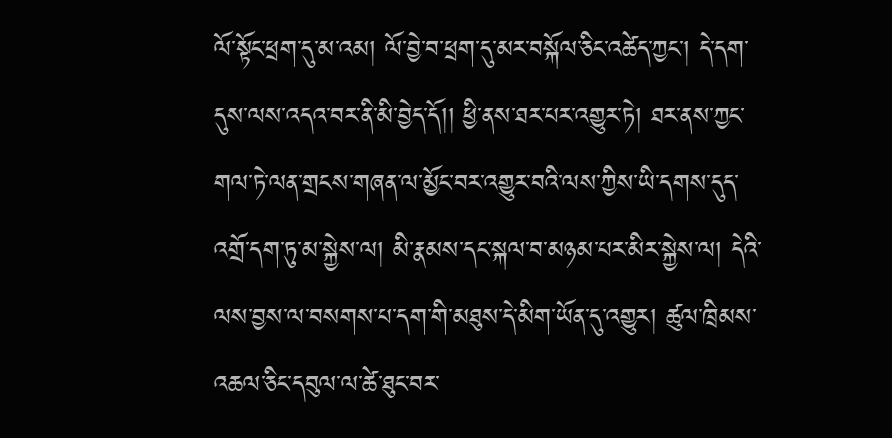ལོ་སྟོང་ཕྲག་དུ་མ་འམ། ལོ་བྱེ་བ་ཕྲག་དུ་མར་བསྐོལ་ཅིང་འཚེད་ཀྱང་། དེ་དག་དུས་ལས་འདའ་བར་ནི་མི་བྱེད་དོ།། ཕྱི་ནས་ཐར་པར་འགྱུར་ཏེ། ཐར་ནས་ཀྱང་གལ་ཏེ་ལན་གྲངས་གཞན་ལ་མྱོང་བར་འགྱུར་བའི་ལས་ཀྱིས་ཡི་དགས་དུད་འགྲོ་དག་ཏུ་མ་སྐྱེས་ལ། མི་རྣམས་དང་སྐལ་བ་མཉམ་པར་མིར་སྐྱེས་ལ། དེའི་ལས་བྱས་ལ་བསགས་པ་དག་གི་མཐུས་དེ་མིག་ཡོན་དུ་འགྱུར། ཚུལ་ཁྲིམས་འཆལ་ཅིང་དབུལ་ལ་ཚེ་ཐུང་བར་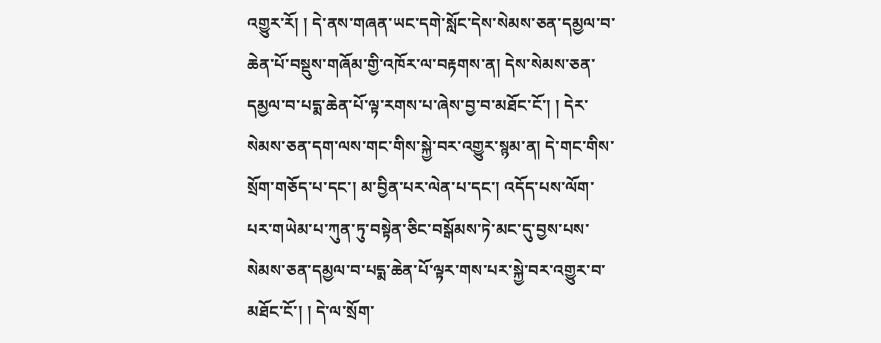འགྱུར་རོ། ། དེ་ནས་གཞན་ཡང་དགེ་སློང་དེས་སེམས་ཅན་དམྱལ་བ་ཆེན་པོ་བསྡུས་གཞོམ་གྱི་འཁོར་ལ་བརྟགས་ན། དེས་སེམས་ཅན་དམྱལ་བ་པདྨ་ཆེན་པོ་ལྟ་རགས་པ་ཞེས་བྱ་བ་མཐོང་ངོ་། ། དེར་སེམས་ཅན་དག་ལས་གང་གིས་སྐྱེ་བར་འགྱུར་སྙམ་ན། དེ་གང་གིས་སྲོག་གཅོད་པ་དང་། མ་བྱིན་པར་ལེན་པ་དང་། འདོད་པས་ལོག་པར་གཡེམ་པ་ཀུན་ཏུ་བསྟེན་ཅིང་བསྒོམས་ཏེ་མང་དུ་བྱས་པས་སེམས་ཅན་དམྱལ་བ་པདྨ་ཆེན་པོ་ལྟར་གས་པར་སྐྱེ་བར་འགྱུར་བ་མཐོང་ངོ་། ། དེ་ལ་སྲོག་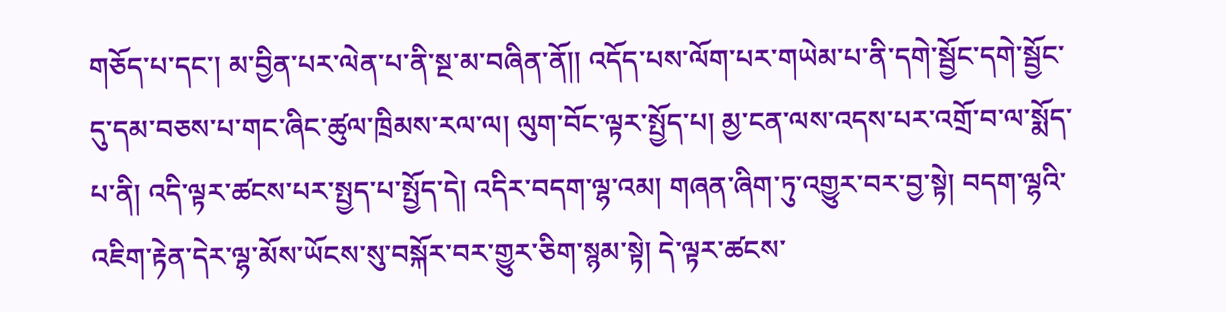གཅོད་པ་དང་། མ་བྱིན་པར་ལེན་པ་ནི་སྔ་མ་བཞིན་ནོ།། འདོད་པས་ལོག་པར་གཡེམ་པ་ནི་དགེ་སྦྱོང་དགེ་སྦྱོང་དུ་དམ་བཅས་པ་གང་ཞིང་ཚུལ་ཁྲིམས་རལ་ལ། ལུག་བོང་ལྟར་སྤྱོད་པ། མྱ་ངན་ལས་འདས་པར་འགྲོ་བ་ལ་སྨོད་པ་ནི། འདི་ལྟར་ཚངས་པར་སྤྱད་པ་སྤྱོད་དེ། འདིར་བདག་ལྷ་འམ། གཞན་ཞིག་ཏུ་འགྱུར་བར་བྱ་སྟེ། བདག་ལྷའི་འཇིག་རྟེན་དེར་ལྷ་མོས་ཡོངས་སུ་བསྐོར་བར་གྱུར་ཅིག་སྙམ་སྟེ། དེ་ལྟར་ཚངས་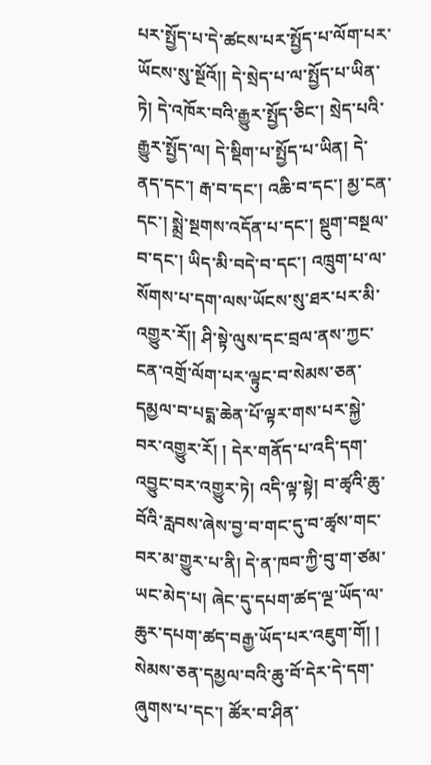པར་སྤྱོད་པ་དེ་ཚངས་པར་སྤྱོད་པ་ལོག་པར་ཡོངས་སུ་སྔོའོ།། དེ་སྲེད་པ་ལ་སྤྱོད་པ་ཡིན་ཏེ། དེ་འཁོར་བའི་རྒྱུར་སྤྱོད་ཅིང་། སྲེད་པའི་རྒྱུར་སྤྱོད་ལ། དེ་སྡིག་པ་སྤྱོད་པ་ཡིན། དེ་ནད་དང་། རྒ་བ་དང་། འཆི་བ་དང་། མྱ་ངན་དང་། སྨྲེ་སྔགས་འདོན་པ་དང་། སྡུག་བསྔལ་བ་དང་། ཡིད་མི་བདེ་བ་དང་། འཁྲུག་པ་ལ་སོགས་པ་དག་ལས་ཡོངས་སུ་ཐར་པར་མི་འགྱུར་རོ།། ཤི་སྟེ་ལུས་དང་བྲལ་ནས་ཀྱང་ངན་འགྲོ་ལོག་པར་ལྟུང་བ་སེམས་ཅན་དམྱལ་བ་པདྨ་ཆེན་པོ་ལྟར་གས་པར་སྐྱེ་བར་འགྱུར་རོ། ། དེར་གནོད་པ་འདི་དག་འབྱུང་བར་འགྱུར་ཏེ། འདི་ལྟ་སྟེ། བ་ཚྭའི་ཆུ་བོའི་རླབས་ཞེས་བྱ་བ་གང་དུ་བ་ཚྭས་གང་བར་མ་གྱུར་པ་ནི། དེ་ན་ཁབ་ཀྱི་བུ་ག་ཙམ་ཡང་མེད་པ། ཞེང་དུ་དཔག་ཚད་ལྔ་ཡོད་ལ་ཆུར་དཔག་ཚད་བརྒྱ་ཡོད་པར་འཇུག་གོ། ། སེམས་ཅན་དམྱལ་བའི་ཆུ་བོ་དེར་དེ་དག་ཞུགས་པ་དང་། ཚོར་བ་ཤིན་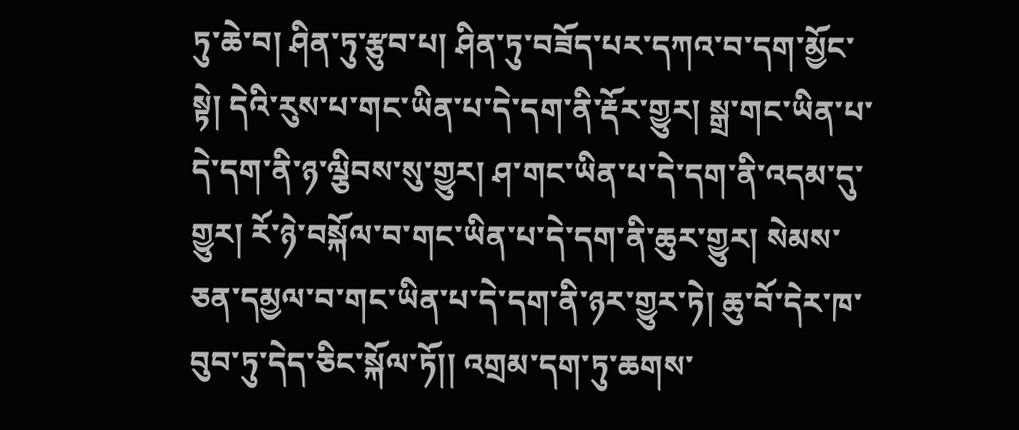ཏུ་ཆེ་བ། ཤིན་ཏུ་རྩུབ་པ། ཤིན་ཏུ་བཟོད་པར་དཀའ་བ་དག་མྱོང་སྟེ། དེའི་རུས་པ་གང་ཡིན་པ་དེ་དག་ནི་རྡོར་གྱུར། སྒྲ་གང་ཡིན་པ་དེ་དག་ནི་ཉ་ལྕིབས་སུ་གྱུར། ཤ་གང་ཡིན་པ་དེ་དག་ནི་འདམ་དུ་གྱུར། རོ་ཉེ་བསྐོལ་བ་གང་ཡིན་པ་དེ་དག་ནི་ཆུར་གྱུར། སེམས་ཅན་དམྱལ་བ་གང་ཡིན་པ་དེ་དག་ནི་ཉར་གྱུར་ཏེ། ཆུ་བོ་དེར་ཁ་བུབ་ཏུ་དེད་ཅིང་སྐོལ་ཏོ།། འགྲམ་དག་ཏུ་ཆགས་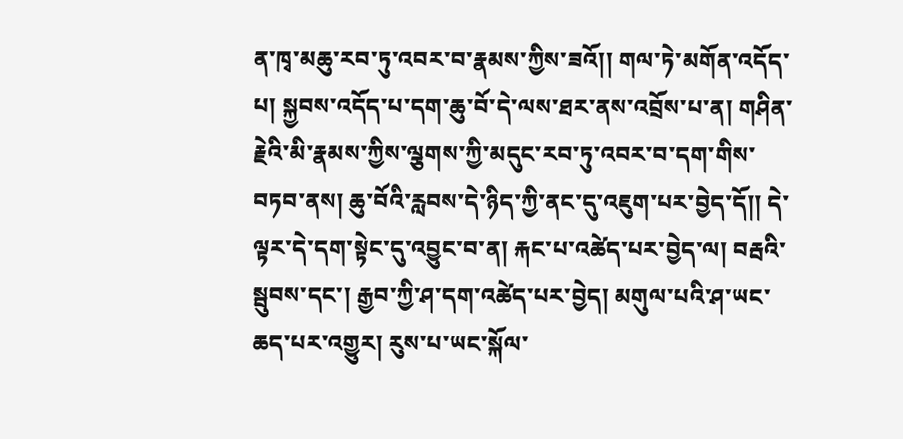ན་ཁྭ་མཆུ་རབ་ཏུ་འབར་བ་རྣམས་ཀྱིས་ཟའོ།། གལ་ཏེ་མགོན་འདོད་པ། སྐྱབས་འདོད་པ་དག་ཆུ་བོ་དེ་ལས་ཐར་ནས་འབྲོས་པ་ན། གཤིན་རྗེའི་མི་རྣམས་ཀྱིས་ལྕགས་ཀྱི་མདུང་རབ་ཏུ་འབར་བ་དག་གིས་བཏབ་ནས། ཆུ་བོའི་རླབས་དེ་ཉིད་ཀྱི་ནང་དུ་འཇུག་པར་བྱེད་དོ།། དེ་ལྟར་དེ་དག་སྟེང་དུ་འབྱུང་བ་ན། རྐང་པ་འཚེད་པར་བྱེད་ལ། བརྦའི་སྦུབས་དང་། རྒྱབ་ཀྱི་ཤ་དག་འཚེད་པར་བྱེད། མགུལ་པའི་ཤ་ཡང་ཆད་པར་འགྱུར། རུས་པ་ཡང་སྐོལ་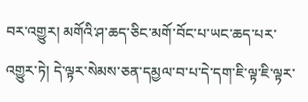བར་འགྱུར། མགོའི་ཤ་ཆད་ཅིང་མགོ་བོང་པ་ཡང་ཆད་པར་འགྱུར་ཏེ། དེ་ལྟར་སེམས་ཅན་དམྱལ་བ་པ་དེ་དག་ཇི་ལྟ་ཇི་ལྟར་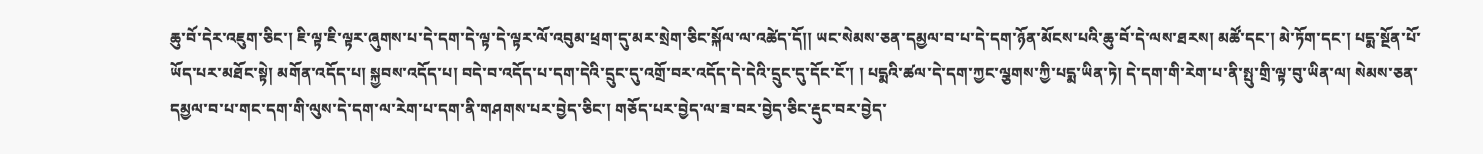ཆུ་བོ་དེར་འཇུག་ཅིང་། ཇི་ལྟ་ཇི་ལྟར་ཞུགས་པ་དེ་དག་དེ་ལྟ་དེ་ལྟར་ལོ་འབུམ་ཕྲག་དུ་མར་སྲེག་ཅིང་སྐོལ་ལ་འཚེད་དོ།། ཡང་སེམས་ཅན་དམྱལ་བ་པ་དེ་དག་ཉོན་མོངས་པའི་ཆུ་བོ་དེ་ལས་ཐརས། མཚོ་དང་། མེ་ཏོག་དང་། པདྨ་སྔོན་པོ་ཡོད་པར་མཐོང་སྟེ། མགོན་འདོད་པ། སྐྱབས་འདོད་པ། བདེ་བ་འདོད་པ་དག་དེའི་དྲུང་དུ་འགྲོ་བར་འདོད་དེ་དེའི་དྲུང་དུ་དོང་ངོ་། ། པདྨའི་ཚལ་དེ་དག་ཀྱང་ལྕགས་ཀྱི་པདྨ་ཡིན་ཏེ། དེ་དག་གི་རེག་པ་ནི་སྤུ་གྲི་ལྟ་བུ་ཡིན་ལ། སེམས་ཅན་དམྱལ་བ་པ་གང་དག་གི་ལུས་དེ་དག་ལ་རེག་པ་དག་ནི་གཤགས་པར་བྱེད་ཅིང་། གཅོད་པར་བྱེད་ལ་ཟ་བར་བྱེད་ཅིང་རྡུང་བར་བྱེད་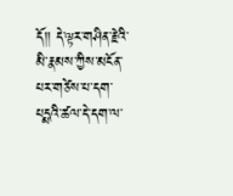དོ།། དེ་ལྟར་གཤིན་རྗེའི་མི་རྣམས་ཀྱིས་མངོན་པར་གཙེས་པ་དག་པདྨའི་ཚལ་དེ་དག་ལ་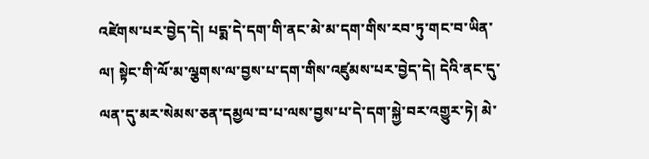འཛེགས་པར་བྱེད་དེ། པདྨ་དེ་དག་གི་ནང་མེ་མ་དག་གིས་རབ་ཏུ་གང་བ་ཡིན་ལ། སྟེང་གི་ལོ་མ་ལྕགས་ལ་བྱས་པ་དག་གིས་འཛུམས་པར་བྱེད་དེ། དེའི་ནང་དུ་ལན་དུ་མར་སེམས་ཅན་དམྱལ་བ་པ་ལས་བྱས་པ་དེ་དག་སྐྱེ་བར་འགྱུར་ཏེ། མེ་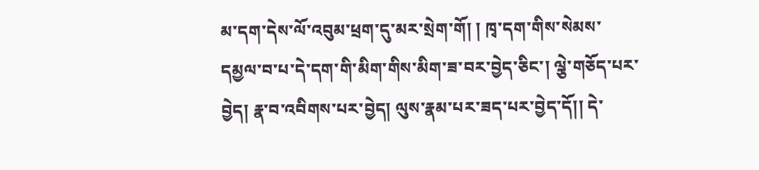མ་དག་དེས་ལོ་འབུམ་ཕྲག་དུ་མར་སྲེག་གོ། ། ཁྭ་དག་གིས་སེམས་དམྱལ་བ་པ་དེ་དག་གི་མིག་གིས་མིག་ཟ་བར་བྱེད་ཅིང་། ལྕེ་གཅོད་པར་བྱེད། རྣ་བ་འབིགས་པར་བྱེད། ལུས་རྣམ་པར་ཟད་པར་བྱེད་དོ།། དེ་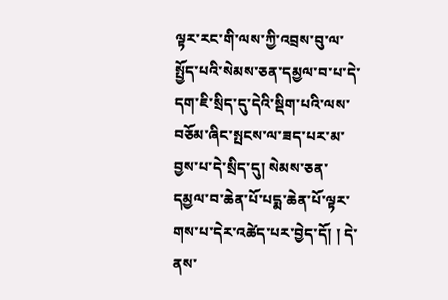ལྟར་རང་གི་ལས་ཀྱི་འབྲས་བུ་ལ་སྤྱོད་པའི་སེམས་ཅན་དམྱལ་བ་པ་དེ་དག་ཇི་སྲིད་དུ་དེའི་སྡིག་པའི་ལས་བཅོམ་ཞིང་སྤངས་ལ་ཟད་པར་མ་བྱས་པ་དེ་སྲིད་དུ། སེམས་ཅན་དམྱལ་བ་ཆེན་པོ་པདྨ་ཆེན་པོ་ལྟར་གས་པ་དེར་འཚེད་པར་བྱེད་དོ། ། དེ་ནས་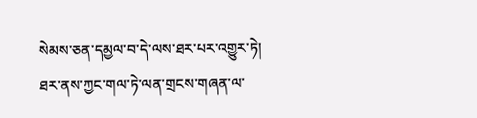སེམས་ཅན་དམྱལ་བ་དེ་ལས་ཐར་པར་འགྱུར་ཏེ། ཐར་ནས་ཀྱང་གལ་ཏེ་ལན་གྲངས་གཞན་ལ་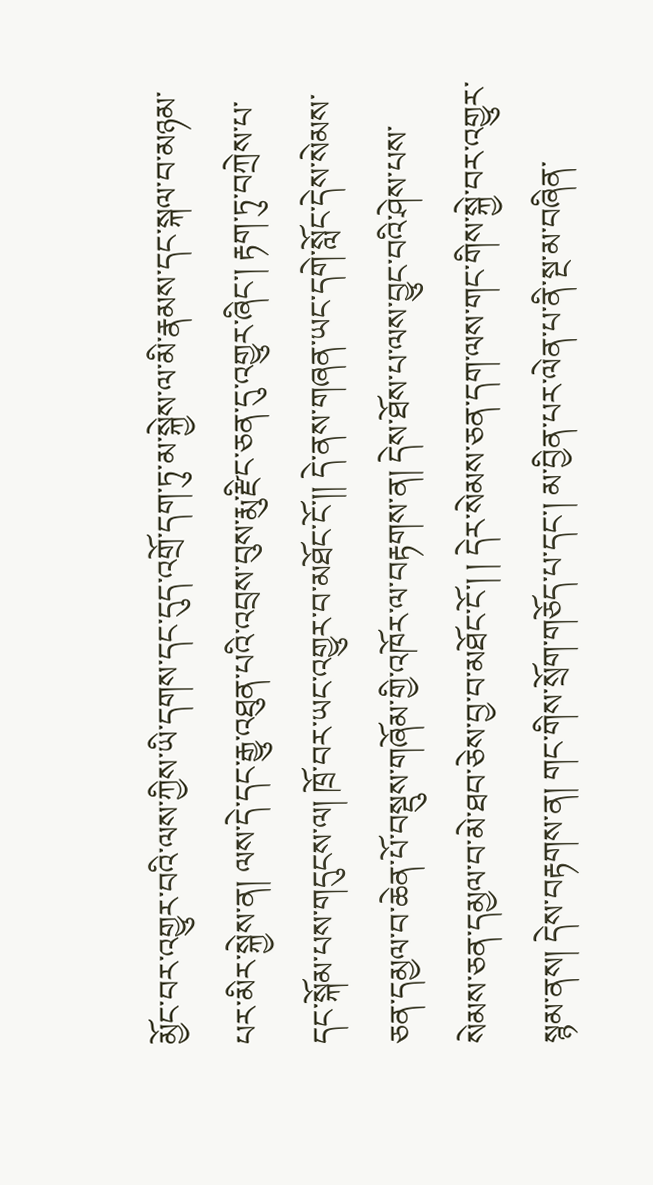མྱོང་བར་འགྱུར་བའི་ལས་ཀྱིས་ཡི་དགས་དང་དུད་འགྲོ་དག་ཏུ་མ་སྐྱེས་ལ་མི་རྣམས་དང་སྐལ་བ་མཉམ་པར་མིར་སྐྱེས་ན། ལས་དེ་དང་རྒྱུ་འཐུན་པའི་འབྲས་བུས་རྨུ་རྫིང་ཅན་དུ་འགྱུར་ཞིང་། རྟག་ཏུ་བཀྲེས་པ་དང་སྐོམ་པས་གདུངས་ལ། ཁྲོ་བར་ཡང་འགྱུར་བ་མཐོང་ངོ་།། དེ་ནས་གཞན་ཡང་དགེ་སློང་དེས་སེམས་ཅན་དམྱལ་བ་ཆེན་པོ་བསྡུས་གཞོམ་གྱི་འཁོར་ལ་བརྟགས་ན། དེས་ཐོས་པ་ལས་བྱུང་བའི་ཤེས་པས་སེམས་ཅན་དམྱལ་བ་མེ་ཐབ་ཅེས་བྱ་བ་མཐོང་ངོ་། ། དེར་སེམས་ཅན་དག་ལས་གང་གིས་སྐྱེ་བར་འགྱུར་སྙམ་ནས། དེས་བརྟགས་ན། གང་གིས་སྲོག་གཅོད་པ་དང་། མ་བྱིན་པར་ལེན་པ་ནི་སྔ་མ་བཞིན་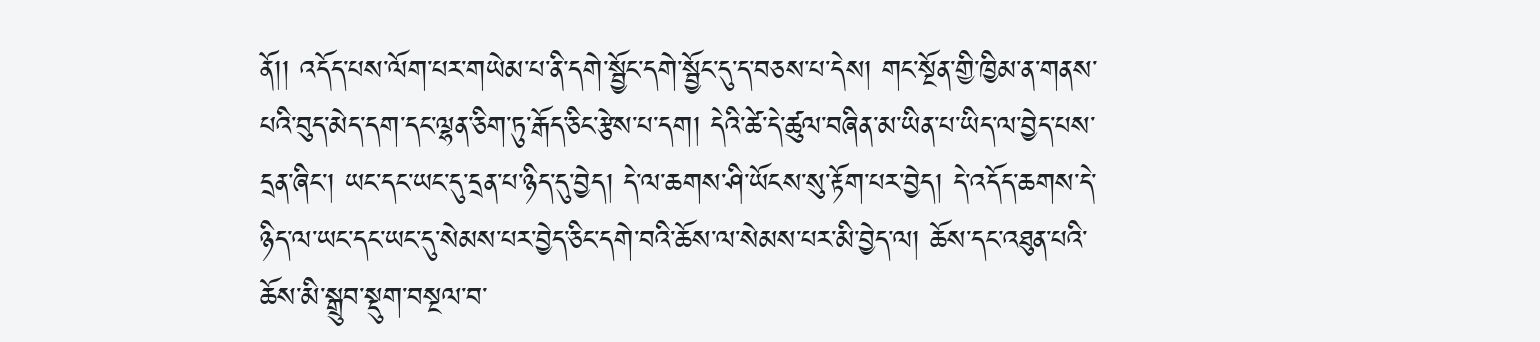ནོ།། འདོད་པས་ལོག་པར་གཡེམ་པ་ནི་དགེ་སྦྱོང་དགེ་སྦྱོང་དུ་ད་བཅས་པ་དེས། གང་སྔོན་གྱི་ཁྱིམ་ན་གནས་པའི་བུད་མེད་དག་དང་ལྷན་ཅིག་ཏུ་རྒོད་ཅིང་རྩེས་པ་དག། དེའི་ཚེ་དེ་ཚུལ་བཞིན་མ་ཡིན་པ་ཡིད་ལ་བྱེད་པས་དྲན་ཞིང་། ཡང་དང་ཡང་དུ་དྲན་པ་ཉིད་དུ་བྱེད། དེ་ལ་ཆགས་ཤི་ཡོངས་སུ་རྟོག་པར་བྱེད། དེ་འདོད་ཆགས་དེ་ཉིད་ལ་ཡང་དང་ཡང་དུ་སེམས་པར་བྱེད་ཅིང་དགེ་བའི་ཆོས་ལ་སེམས་པར་མི་བྱེད་ལ། ཆོས་དང་འཐུན་པའི་ཆོས་མི་སྒྲུབ་སྡུག་བསྔལ་བ་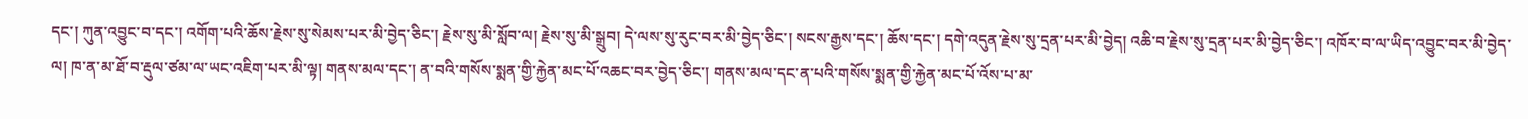དང་། ཀུན་འབྱུང་བ་དང་། འགོག་པའི་ཆོས་རྗེས་སུ་སེམས་པར་མི་བྱེད་ཅིང་། རྗེས་སུ་མི་སློབ་ལ། རྗེས་སུ་མི་སྒྲུབ། དེ་ལས་སུ་རུང་བར་མི་བྱེད་ཅིང་། སངས་རྒྱས་དང་། ཆོས་དང་། དགེ་འདུན་རྗེས་སུ་དྲན་པར་མི་བྱེད། འཆི་བ་རྗེས་སུ་དྲན་པར་མི་བྱེད་ཅིང་། འཁོར་བ་ལ་ཡིད་འབྱུང་བར་མི་བྱེད་ལ། ཁ་ན་མ་ཐོ་བ་རྡུལ་ཙམ་ལ་ཡང་འཇིག་པར་མི་ལྟ། གནས་མལ་དང་། ན་བའི་གསོས་སྨན་གྱི་རྐྱེན་མང་པོ་འཆང་བར་བྱེད་ཅིང་། གནས་མལ་དང་ན་པའི་གསོས་སྨན་གྱི་རྐྱེན་མང་པོ་འོས་པ་མ་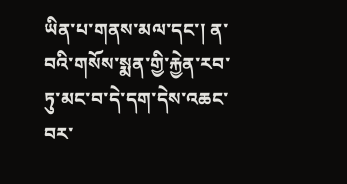ཡིན་པ་གནས་མལ་དང་། ན་བའི་གསོས་སྨན་གྱི་རྐྱེན་རབ་ཏུ་མང་བ་དེ་དག་དེས་འཆང་བར་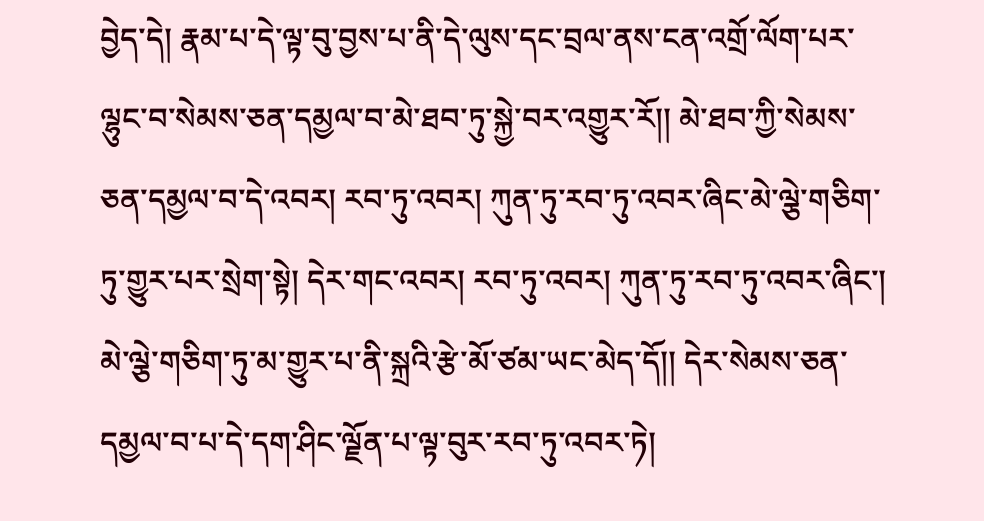བྱེད་དེ། རྣམ་པ་དེ་ལྟ་བུ་བྱས་པ་ནི་དེ་ལུས་དང་བྲལ་ནས་ངན་འགྲོ་ལོག་པར་ལྷུང་བ་སེམས་ཅན་དམྱལ་བ་མེ་ཐབ་ཏུ་སྐྱེ་བར་འགྱུར་རོ།། མེ་ཐབ་ཀྱི་སེམས་ཅན་དམྱལ་བ་དེ་འབར། རབ་ཏུ་འབར། ཀུན་ཏུ་རབ་ཏུ་འབར་ཞིང་མེ་ལྕེ་གཅིག་ཏུ་གྱུར་པར་སྲེག་སྟེ། དེར་གང་འབར། རབ་ཏུ་འབར། ཀུན་ཏུ་རབ་ཏུ་འབར་ཞིང་། མེ་ལྕེ་གཅིག་ཏུ་མ་གྱུར་པ་ནི་སྐྲའི་རྩེ་མོ་ཙམ་ཡང་མེད་དོ།། དེར་སེམས་ཅན་དམྱལ་བ་པ་དེ་དག་ཤིང་ལྗོན་པ་ལྟ་བུར་རབ་ཏུ་འབར་ཏེ།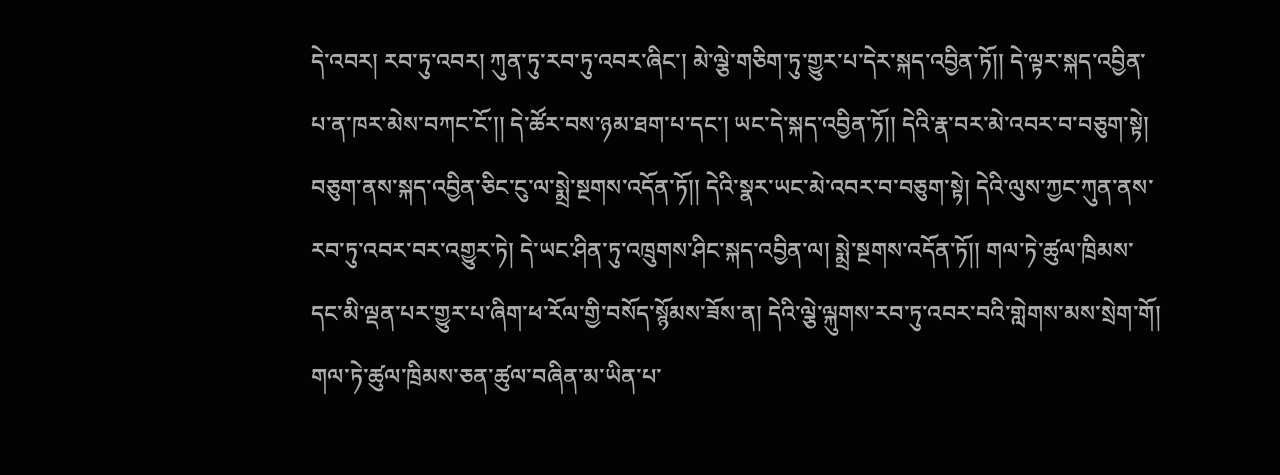དེ་འབར། རབ་ཏུ་འབར། ཀུན་ཏུ་རབ་ཏུ་འབར་ཞིང་། མེ་ལྕེ་གཅིག་ཏུ་གྱུར་པ་དེར་སྐད་འབྱིན་ཏོ།། དེ་ལྟར་སྐད་འབྱིན་པ་ན་ཁར་མེས་བཀང་ངོ་།། དེ་ཚོར་བས་ཉམ་ཐག་པ་དང་། ཡང་དེ་སྐད་འབྱིན་ཏོ།། དེའི་རྣ་བར་མེ་འབར་བ་བཅུག་སྟེ། བཅུག་ནས་སྐད་འབྱིན་ཅིང་ངུ་ལ་སྨྲེ་སྔགས་འདོན་ཏོ།། དེའི་སྣར་ཡང་མེ་འབར་བ་བཅུག་སྟེ། དེའི་ལུས་ཀྱང་ཀུན་ནས་རབ་ཏུ་འབར་བར་འགྱུར་ཏེ། དེ་ཡང་ཤིན་ཏུ་འཁྲུགས་ཤིང་སྐད་འབྱིན་ལ། སྨྲེ་སྔགས་འདོན་ཏོ།། གལ་ཏེ་ཚུལ་ཁྲིམས་དང་མི་ལྡན་པར་གྱུར་པ་ཞིག་ཕ་རོལ་གྱི་བསོད་སྙོམས་ཟོས་ན། དེའི་ལྕེ་ལྐུགས་རབ་ཏུ་འབར་བའི་གླེགས་མས་སྲེག་གོ། གལ་ཏེ་ཚུལ་ཁྲིམས་ཅན་ཚུལ་བཞིན་མ་ཡིན་པ་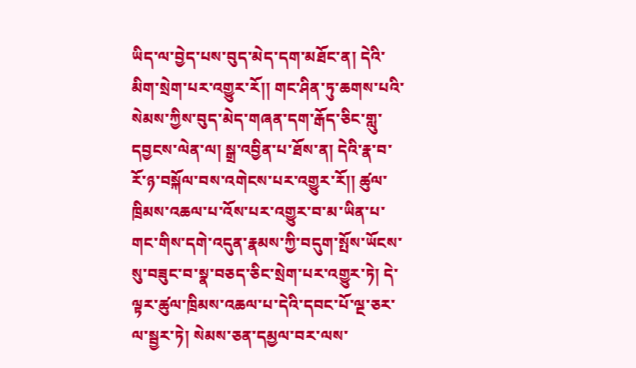ཡིད་ལ་བྱེད་པས་བུད་མེད་དག་མཐོང་ན། དེའི་མིག་སྲེག་པར་འགྱུར་རོ།། གང་ཤིན་ཏུ་ཆགས་པའི་སེམས་ཀྱིས་བུད་མེད་གཞན་དག་རྒོད་ཅིང་གླུ་དབྱངས་ལེན་ལ། སྒྲ་འབྱིན་པ་ཐོས་ན། དེའི་རྣ་བ་རོ་ཉ་བསྐོལ་བས་འགེངས་པར་འགྱུར་རོ།། ཚུལ་ཁྲིམས་འཆལ་པ་འོས་པར་འགྱུར་བ་མ་ཡིན་པ་གང་གིས་དགེ་འདུན་རྣམས་ཀྱི་བདུག་སྤོས་ཡོངས་སུ་བཟུང་བ་སྣ་བཅད་ཅིང་སྲེག་པར་འགྱུར་ཏེ། དེ་ལྟར་ཚུལ་ཁྲིམས་འཆལ་པ་དེའི་དབང་པོ་ལྔ་ཅར་ལ་སྦྱར་ཏེ། སེམས་ཅན་དམྱལ་བར་ལས་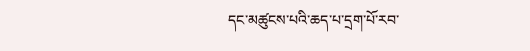དང་མཚུངས་པའི་ཆད་པ་དྲག་པོ་རབ་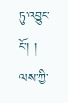ཏུ་འབྱུང་ངོ་། ། ལས་ཀྱི་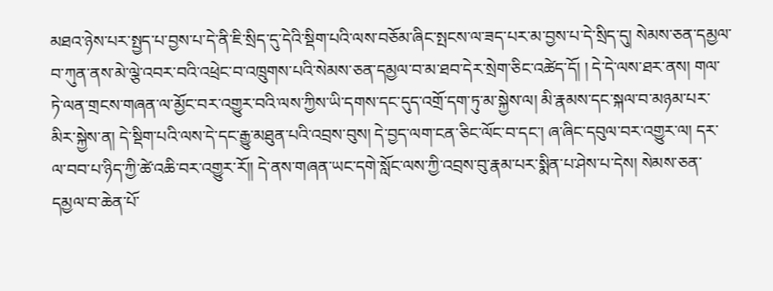མཐའ་ཉེས་པར་སྤྱད་པ་བྱས་པ་དེ་ནི་ཇི་སྲིད་དུ་དེའི་སྡིག་པའི་ལས་བཅོམ་ཞིང་སྤངས་ལ་ཟད་པར་མ་བྱས་པ་དེ་སྲིད་དུ། སེམས་ཅན་དམྱལ་བ་ཀུན་ནས་མེ་ལྕེ་འབར་བའི་འཕྲེང་བ་འཁྲུགས་པའི་སེམས་ཅན་དམྱལ་བ་མ་ཐབ་དེར་སྲེག་ཅིང་འཚེད་དོ། ། དེ་དེ་ལས་ཐར་ནས། གལ་ཏེ་ལན་གྲངས་གཞན་ལ་མྱོང་བར་འགྱུར་བའི་ལས་ཀྱིས་ཡི་དགས་དང་དུད་འགྲོ་དག་ཏུ་མ་སྐྱེས་ལ། མི་རྣམས་དང་སྐལ་བ་མཉམ་པར་མིར་སྐྱེས་ན། དེ་སྡིག་པའི་ལས་དེ་དང་རྒྱུ་མཐུན་པའི་འབྲས་བུས། དེ་བྱད་ལག་ངན་ཅིང་ལོང་བ་དང་། ཞ་ཞིང་དབུལ་བར་འགྱུར་ལ། དར་ལ་བབ་པ་ཉིད་ཀྱི་ཚེ་འཆི་བར་འགྱུར་རོ།། དེ་ནས་གཞན་ཡང་དགེ་སློང་ལས་ཀྱི་འབྲས་བུ་རྣམ་པར་སྨིན་པ་ཤེས་པ་དེས། སེམས་ཅན་དམྱལ་བ་ཆེན་པོ་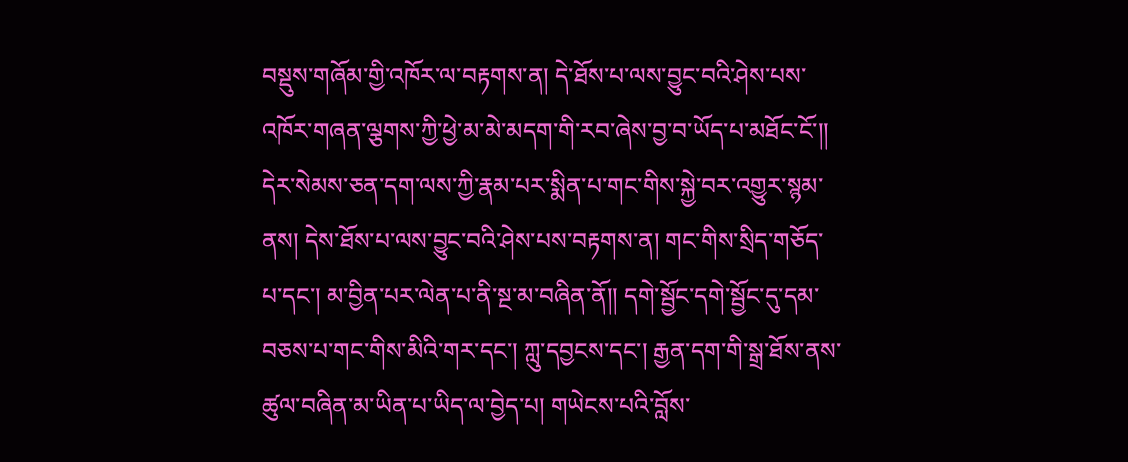བསྡུས་གཞོམ་གྱི་འཁོར་ལ་བརྟགས་ན། དེ་ཐོས་པ་ལས་བྱུང་བའི་ཤེས་པས་འཁོར་གཞན་ལྕགས་ཀྱི་ཕྱེ་མ་མེ་མདག་གི་རབ་ཞེས་བྱ་བ་ཡོད་པ་མཐོང་ངོ་།། དེར་སེམས་ཅན་དག་ལས་ཀྱི་རྣམ་པར་སྨིན་པ་གང་གིས་སྐྱེ་བར་འགྱུར་སྙམ་ནས། དེས་ཐོས་པ་ལས་བྱུང་བའི་ཤེས་པས་བརྟགས་ན། གང་གིས་སྲིད་གཅོད་པ་དང་། མ་བྱིན་པར་ལེན་པ་ནི་སྔ་མ་བཞིན་ནོ།། དགེ་སྦྱོང་དགེ་སྦྱོང་དུ་དམ་བཅས་པ་གང་གིས་མིའི་གར་དང་། ཀླུ་དབྱངས་དང་། རྒྱན་དག་གི་སྒྲ་ཐོས་ནས་ཚུལ་བཞིན་མ་ཡིན་པ་ཡིད་ལ་བྱེད་པ། གཡེངས་པའི་བློས་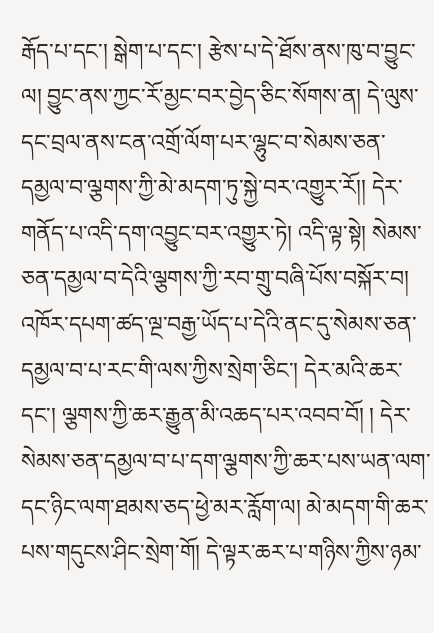རྒོད་པ་དང་། སྒེག་པ་དང་། རྩེས་པ་དེ་ཐོས་ནས་ཁུ་བ་བྱུང་ལ། བྱུང་ནས་ཀྱང་རོ་མྱང་བར་བྱེད་ཅིང་སོགས་ན། དེ་ལུས་དང་བྲལ་ནས་ངན་འགྲོ་ལོག་པར་ལྷུང་བ་སེམས་ཅན་དམྱལ་བ་ལྕགས་ཀྱི་མེ་མདག་ཏུ་སྐྱེ་བར་འགྱུར་རོ།། དེར་གནོད་པ་འདི་དག་འབྱུང་བར་འགྱུར་ཏེ། འདི་ལྟ་སྟེ། སེམས་ཅན་དམྱལ་བ་དེའི་ལྕགས་ཀྱི་རབ་གྲུ་བཞི་པོས་བསྐོར་བ། འཁོར་དཔག་ཚད་ལྔ་བརྒྱ་ཡོད་པ་དེའི་ནང་དུ་སེམས་ཅན་དམྱལ་བ་པ་རང་གི་ལས་ཀྱིས་སྲེག་ཅིང་། དེར་མའི་ཆར་དང་། ལྕགས་ཀྱི་ཆར་རྒྱུན་མི་འཆད་པར་འབབ་བོ། ། དེར་སེམས་ཅན་དམྱལ་བ་པ་དག་ལྕགས་ཀྱི་ཆར་པས་ཡན་ལག་དང་ཉིང་ལག་ཐམས་ཅད་ཕྱེ་མར་རློག་ལ། མེ་མདག་གི་ཆར་པས་གདུངས་ཤིང་སྲེག་གོ། དེ་ལྟར་ཆར་པ་གཉིས་ཀྱིས་ཉམ་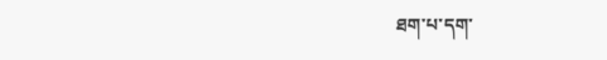ཐག་པ་དག་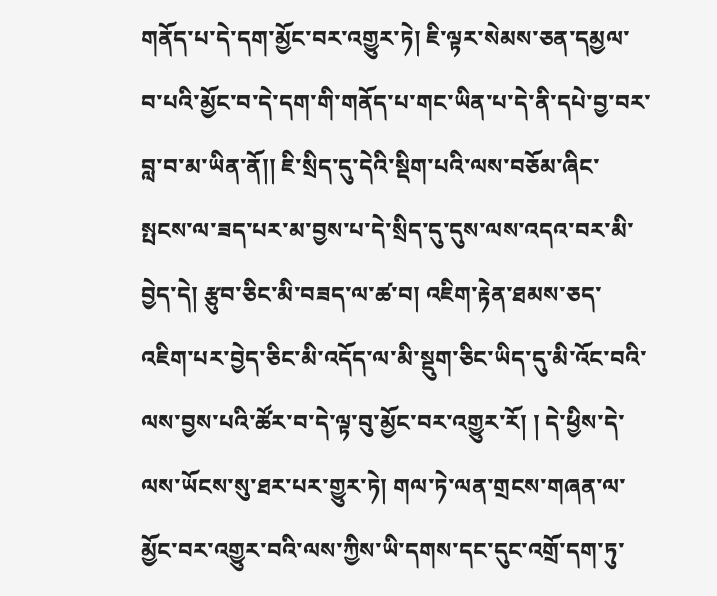གནོད་པ་དེ་དག་མྱོང་བར་འགྱུར་ཏེ། ཇི་ལྟར་སེམས་ཅན་དམྱལ་བ་པའི་མྱོང་བ་དེ་དག་གི་གནོད་པ་གང་ཡིན་པ་དེ་ནི་དཔེ་བྱ་བར་བླ་བ་མ་ཡིན་ནོ།། ཇི་སྲིད་དུ་དེའི་སྡིག་པའི་ལས་བཅོམ་ཞིང་སྤངས་ལ་ཟད་པར་མ་བྱས་པ་དེ་སྲིད་དུ་དུས་ལས་འདའ་བར་མི་བྱེད་དེ། རྩུབ་ཅིང་མི་བཟད་ལ་ཚ་བ། འཇིག་རྟེན་ཐམས་ཅད་འཇིག་པར་བྱེད་ཅིང་མི་འདོད་ལ་མི་སྡུག་ཅིང་ཡིད་དུ་མི་འོང་བའི་ལས་བྱས་པའི་ཚོར་བ་དེ་ལྟ་བུ་མྱོང་བར་འགྱུར་རོ། ། དེ་ཕྱིས་དེ་ལས་ཡོངས་སུ་ཐར་པར་གྱུར་ཏེ། གལ་ཏེ་ལན་གྲངས་གཞན་ལ་མྱོང་བར་འགྱུར་བའི་ལས་ཀྱིས་ཡི་དགས་དང་དུང་འགྲོ་དག་ཏུ་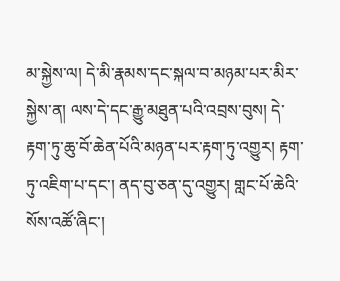མ་སྐྱེས་ལ། དེ་མི་རྣམས་དང་སྐལ་བ་མཉམ་པར་མིར་སྐྱེས་ན། ལས་དེ་དང་རྒྱུ་མཐུན་པའི་འབྲས་བུས། དེ་རྟག་ཏུ་ཆུ་བོ་ཆེན་པོའི་མཉན་པར་རྟག་ཏུ་འགྱུར། རྟག་ཏུ་འཇིག་པ་དང་། ནད་བུ་ཅན་དུ་འགྱུར། གླང་པོ་ཆེའི་སོས་འཚོ་ཞིང་།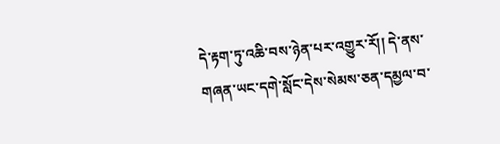དེ་རྟག་ཏུ་འཆི་བས་ཉེན་པར་འགྱུར་རོ།། དེ་ནས་གཞན་ཡང་དགེ་སློང་དེས་སེམས་ཅན་དམྱལ་བ་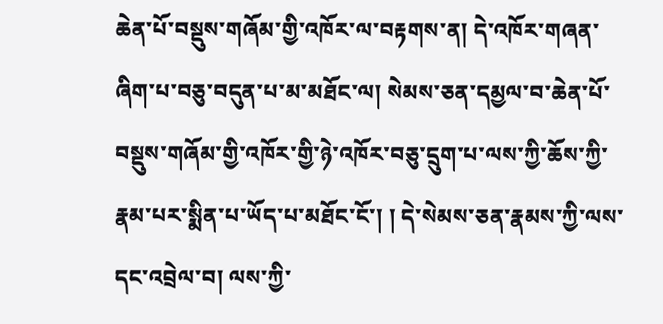ཆེན་པོ་བསྡུས་གཞོམ་གྱི་འཁོར་ལ་བརྟགས་ན། དེ་འཁོར་གཞན་ཞིག་པ་བཅུ་བདུན་པ་མ་མཐོང་ལ། སེམས་ཅན་དམྱལ་བ་ཆེན་པོ་བསྡུས་གཞོམ་གྱི་འཁོར་གྱི་ཉེ་འཁོར་བཅུ་དྲུག་པ་ལས་ཀྱི་ཆོས་ཀྱི་རྣམ་པར་སྨིན་པ་ཡོད་པ་མཐོང་ངོ་། ། དེ་སེམས་ཅན་རྣམས་ཀྱི་ལས་དང་འབྲེལ་བ། ལས་ཀྱི་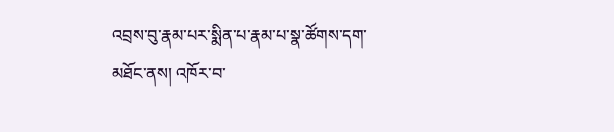འབྲས་བུ་རྣམ་པར་སྨིན་པ་རྣམ་པ་སྣ་ཚོགས་དག་མཐོང་ནས། འཁོར་བ་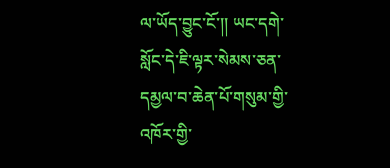ལ་ཡོད་བྱུང་ངོ་།། ཡང་དགེ་སློང་དེ་ཇི་ལྟར་སེམས་ཅན་དམྱལ་བ་ཆེན་པོ་གསུམ་གྱི་འཁོར་གྱི་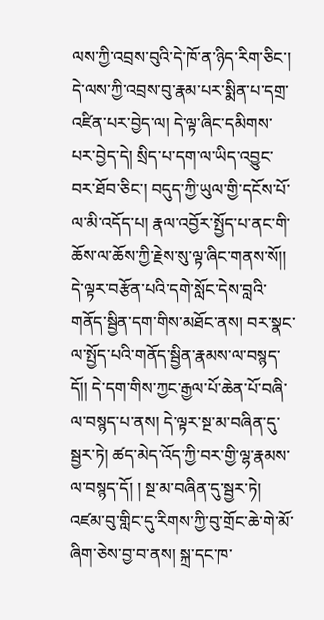ལས་ཀྱི་འབྲས་བུའི་དེ་ཁོ་ན་ཉིད་རིག་ཅིང་། དེ་ལས་ཀྱི་འབྲས་བུ་རྣམ་པར་སྨིན་པ་དགྲ་འཛིན་པར་བྱེད་ལ། དེ་ལྟ་ཞིང་དམིགས་པར་བྱེད་དེ། སྲིད་པ་དག་ལ་ཡིད་འབྱུང་བར་ཐོབ་ཅིང་། བདུད་ཀྱི་ཡུལ་གྱི་དངོས་པོ་ལ་མི་འདོད་པ། རྣལ་འབྱོར་སྤྱོད་པ་ནང་གི་ཆོས་ལ་ཆོས་ཀྱི་རྗེས་སུ་ལྟ་ཞིང་གནས་སོ།། དེ་ལྟར་བརྩོན་པའི་དགེ་སློང་དེས་བླའི་གནོད་སྦྱིན་དག་གིས་མཐོང་ནས། བར་སྣང་ལ་སྤྱོད་པའི་གནོད་སྦྱིན་རྣམས་ལ་བསྙད་དོ།། དེ་དག་གིས་ཀྱང་རྒྱལ་པོ་ཆེན་པོ་བཞི་ལ་བསྙད་པ་ནས། དེ་ལྟར་སྔ་མ་བཞིན་དུ་སྦྱར་ཏེ། ཚད་མེད་འོད་ཀྱི་བར་གྱི་ལྷ་རྣམས་ལ་བསྙད་དོ། ། སྔ་མ་བཞིན་དུ་སྦྱར་ཏེ། འཛམ་བུ་གླིང་དུ་རིགས་ཀྱི་བུ་གྲོང་ཆེ་གེ་མོ་ཞིག་ཅེས་བྱ་བ་ནས། སྐྲ་དང་ཁ་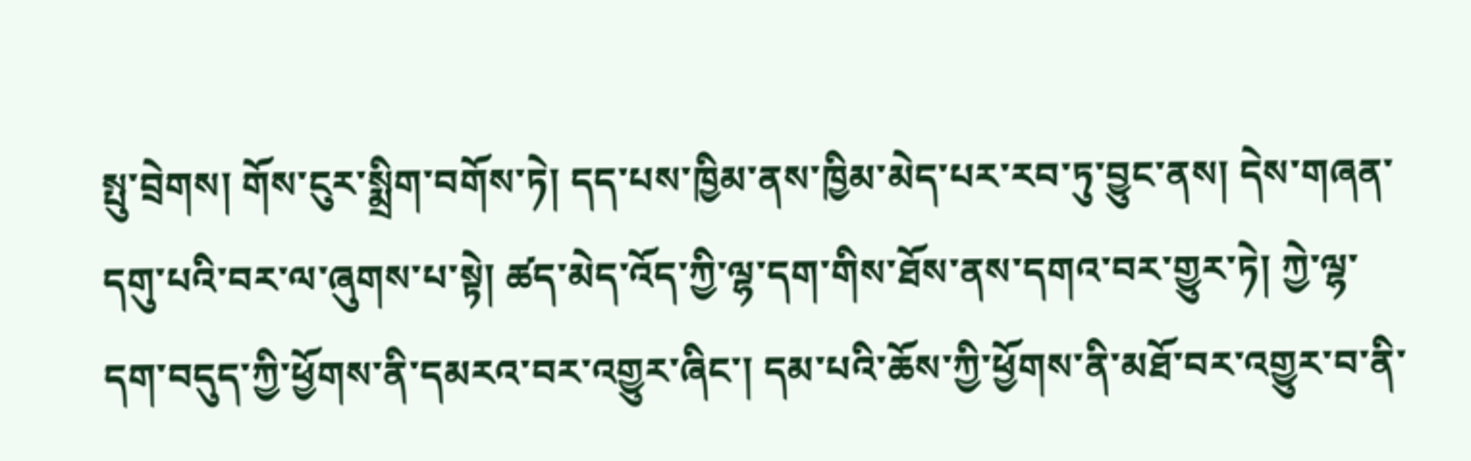སྤུ་བྲེགས། གོས་ངུར་སྨྲིག་བགོས་ཏེ། དད་པས་ཁྱིམ་ནས་ཁྱིམ་མེད་པར་རབ་ཏུ་བྱུང་ནས། དེས་གཞན་དགུ་པའི་བར་ལ་ཞུགས་པ་སྟེ། ཚད་མེད་འོད་ཀྱི་ལྷ་དག་གིས་ཐོས་ནས་དགའ་བར་གྱུར་ཏེ། ཀྱེ་ལྷ་དག་བདུད་ཀྱི་ཕྱོགས་ནི་དམརའ་བར་འགྱུར་ཞིང་། དམ་པའི་ཆོས་ཀྱི་ཕྱོགས་ནི་མཐོ་བར་འགྱུར་བ་ནི་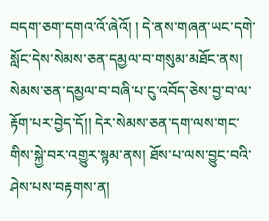བདག་ཅག་དགའ་འོ་ཞེའོ། ། དེ་ནས་གཞན་ཡང་དགེ་སློང་དེས་སེམས་ཅན་དམྱལ་བ་གསུམ་མཐོང་ནས། སེམས་ཅན་དམྱལ་བ་བཞི་པ་ངུ་འབོད་ཅེས་བྱ་བ་ལ་རྟོག་པར་བྱེད་དོ།། དེར་སེམས་ཅན་དག་ལས་གང་གིས་སྐྱེ་བར་འགྱུར་སྙམ་ནས། ཐོས་པ་ལས་བྱུང་བའི་ཤེས་པས་བརྟགས་ན།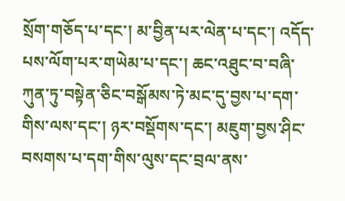སྲོག་གཅོད་པ་དང་། མ་བྱིན་པར་ལེན་པ་དང་། འདོད་པས་ལོག་པར་གཡེམ་པ་དང་། ཆང་འཐུང་བ་བཞི་ཀུན་ཏུ་བསྟེན་ཅིང་བསྒོམས་ཏེ་མང་དུ་བྱས་པ་དག་གིས་ལས་དང་། ཉར་བསྡོགས་དང་། མཇུག་བྱས་ཤིང་བསགས་པ་དག་གིས་ལུས་དང་བྲལ་ནས་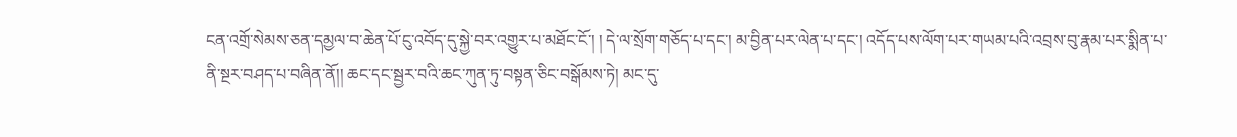ངན་འགྲོ་སེམས་ཅན་དམྱལ་བ་ཆེན་པོ་ངུ་འབོད་དུ་སྐྱེ་བར་འགྱུར་པ་མཐོང་ངོ་། ། དེ་ལ་སྲོག་གཅོད་པ་དང་། མ་བྱིན་པར་ལེན་པ་དང་། འདོད་པས་ལོག་པར་གཡམ་པའི་འབྲས་བུ་རྣམ་པར་སྨིན་པ་ནི་སྔར་བཤད་པ་བཞིན་ནོ།། ཆང་དང་སྦྱར་བའི་ཆང་ཀུན་ཏུ་བསྟན་ཅིང་བསྒོམས་ཏེ། མང་དུ་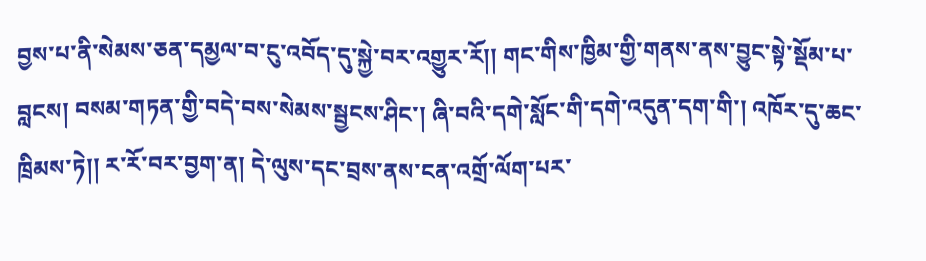བྱས་པ་ནི་སེམས་ཅན་དམྱལ་བ་ངུ་འབོད་དུ་སྐྱེ་བར་འགྱུར་རོ།། གང་གིས་ཁྱིམ་གྱི་གནས་ནས་བྱུང་སྟེ་སྡོམ་པ་བླངས། བསམ་གཏན་གྱི་བདེ་བས་སེམས་སྦྱངས་ཤིང་། ཞི་བའི་དགེ་སློང་གི་དགེ་འདུན་དག་གི་། འཁོར་དུ་ཆང་ཁྲིམས་ཏེ།། ར་རོ་བར་བྱག་ན། དེ་ལུས་དང་བྲས་ནས་ངན་འགྲོ་ལོག་པར་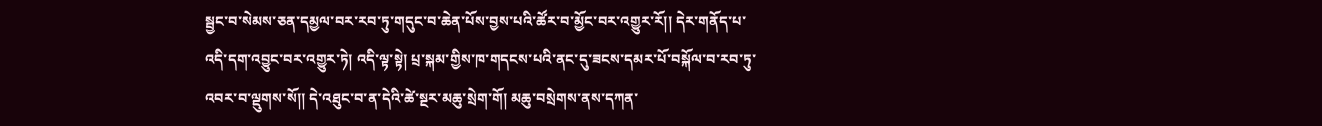སྦྱང་བ་སེམས་ཅན་དམྱལ་བར་རབ་ཏུ་གདུང་བ་ཆེན་པོས་བྱས་པའི་ཚོར་བ་མྱོང་བར་འགྱུར་རོ།། དེར་གནོད་པ་འདི་དག་འབྱུང་བར་འགྱུར་ཏེ། འདི་ལྟ་སྟེ། པྲ་སྐམ་གྱིས་ཁ་གདངས་པའི་ནང་དུ་ཟངས་དམར་པོ་བསྐོལ་བ་རབ་ཏུ་འབར་བ་ལྡུགས་སོ།། དེ་འཐུང་བ་ན་དེའི་ཚེ་སྔར་མཆུ་སྲེག་གོ། མཆུ་བསྲེགས་ནས་དཀན་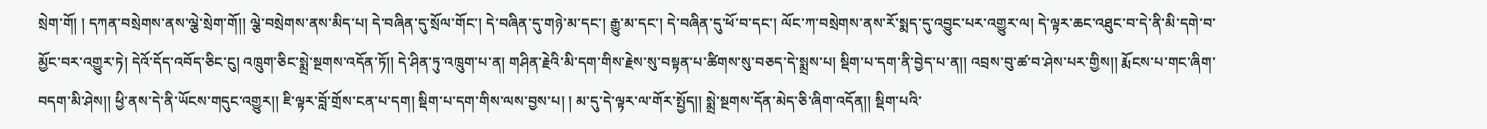སྲེག་གོ། ། དཀན་བསྲེགས་ནས་ལྕེ་སྲེག་གོ།། ལྕེ་བསྲེགས་ནས་མིད་པ། དེ་བཞིན་དུ་སྲོལ་གོང་། དེ་བཞིན་དུ་གཉེ་མ་དང་། རྒྱུ་མ་དང་། དེ་བཞིན་དུ་ཕོ་བ་དང་། ལོང་ཀ་བསྲེགས་ནས་རོ་སྨད་དུ་འབྱུང་པར་འགྱུར་ལ། དེ་ལྟར་ཆང་འཐུང་བ་དེ་ནི་མི་དགེ་བ་མྱོང་བར་འགྱུར་ཏེ། དེའོ་དོད་འབོད་ཅིང་ངུ། འཁྲུག་ཅིང་སྨྲེ་སྔགས་འདོན་ཏོ།། དེ་ཤིན་ཏུ་འཁྲུག་པ་ན། གཤིན་རྗེའི་མི་དག་གིས་རྗེས་སུ་བསྟན་པ་ཚིགས་སུ་བཅད་དེ་སྨྲས་པ། སྡིག་པ་དག་ནི་བྱེད་པ་ན།། འབྲས་བུ་ཚ་བ་ཤེས་པར་གྱིས།། རྨོངས་པ་གང་ཞིག་བདག་མི་ཤེས།། ཕྱི་ནས་དེ་ནི་ཡོངས་གདུང་འགྱུར།། ཇི་ལྟར་བློ་གྲོས་ངན་པ་དག། སྡིག་པ་དག་གིས་ལས་བྱས་པ། ། མ་དུ་དེ་ལྟར་ལ་གོར་སྤྱོད།། སྨྲེ་སྔགས་དོན་མེད་ཅི་ཞིག་འདོན།། སྡིག་པའི་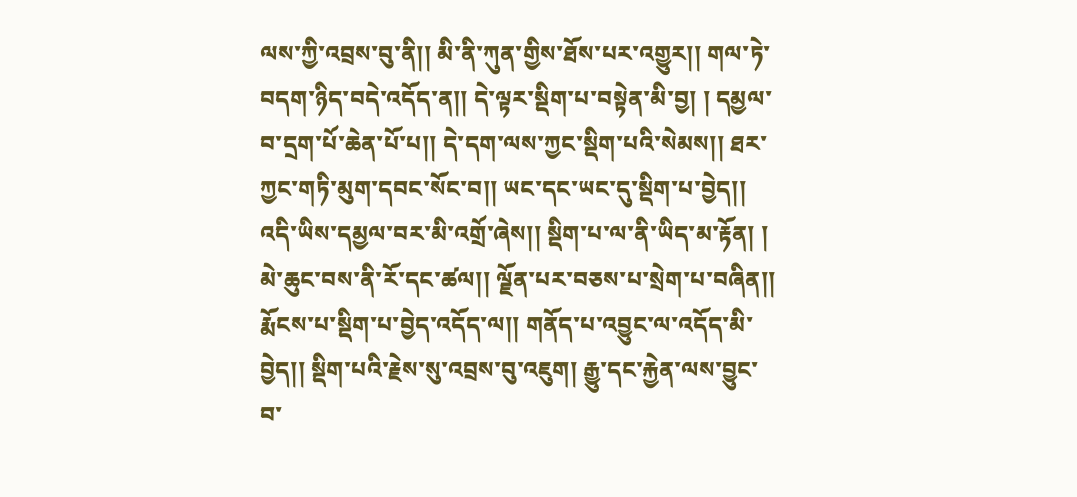ལས་ཀྱི་འབྲས་བུ་ནི།། མི་ནི་ཀུན་གྱིས་ཐོས་པར་འགྱུར།། གལ་ཏེ་བདག་ཉིད་བདེ་འདོད་ན།། དེ་ལྟར་སྡིག་པ་བསྟེན་མི་བྱ། ། དམྱལ་བ་དྲག་པོ་ཆེན་པོ་པ།། དེ་དག་ལས་ཀྱང་སྡིག་པའི་སེམས།། ཐར་ཀྱང་གཏི་མུག་དབང་སོང་བ།། ཡང་དང་ཡང་དུ་སྡིག་པ་བྱེད།། འདི་ཡིས་དམྱལ་བར་མི་འགྲོ་ཞེས།། སྡིག་པ་ལ་ནི་ཡིད་མ་རྟོན། ། མེ་ཆུང་བས་ནི་རོ་དང་ཚལ།། ལྗོན་པར་བཅས་པ་སྲེག་པ་བཞིན།། རྨོངས་པ་སྡིག་པ་བྱེད་འདོད་ལ།། གནོད་པ་འབྱུང་ལ་འདོད་མི་བྱེད།། སྡིག་པའི་རྗེས་སུ་འབྲས་བུ་འཇུག། རྒྱུ་དང་རྐྱེན་ལས་བྱུང་བ་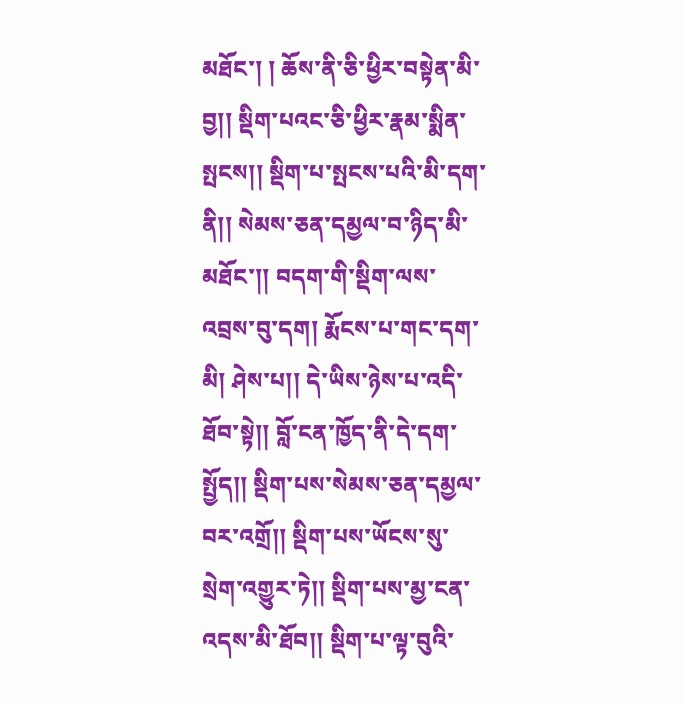མཐོང་། ། ཆོས་ནི་ཅི་ཕྱིར་བསྟེན་མི་བྱ།། སྡིག་པའང་ཅི་ཕྱིར་རྣམ་སྨིན་སྤངས།། སྡིག་པ་སྤངས་པའི་མི་དག་ནི།། སེམས་ཅན་དམྱལ་བ་ཉིད་མི་མཐོང་།། བདག་གི་སྡིག་ལས་འབྲས་བུ་དག། རྨོངས་པ་གང་དག་མི། ཤེས་པ།། དེ་ཡིས་ཉེས་པ་འདི་ཐོབ་སྟེ།། བློ་ངན་ཁྱོད་ནི་དེ་དག་སྤྱོད།། སྡིག་པས་སེམས་ཅན་དམྱལ་བར་འགྲོ།། སྡིག་པས་ཡོངས་སུ་སྲེག་འགྱུར་ཏེ།། སྡིག་པས་མྱ་ངན་འདས་མི་ཐོབ།། སྡིག་པ་ལྟ་བུའི་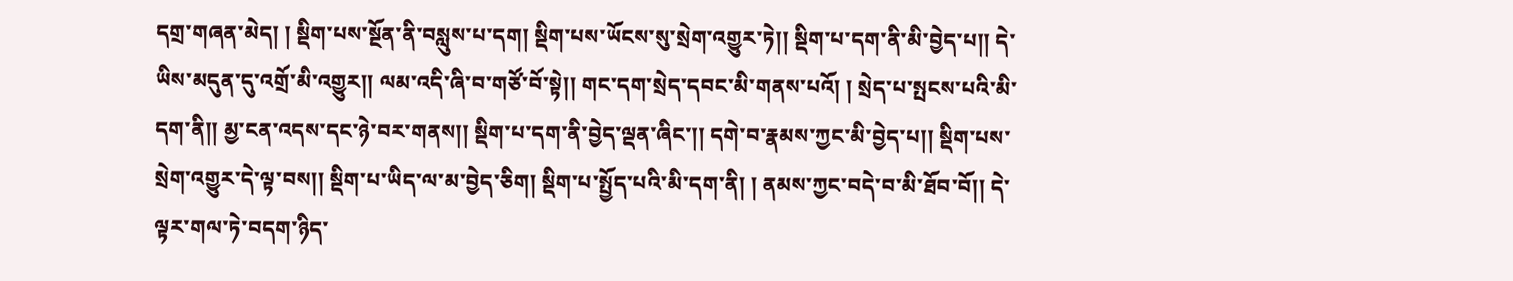དགྲ་གཞན་མེད། ། སྡིག་པས་སྔོན་ནི་བསླུས་པ་དག། སྡིག་པས་ཡོངས་སུ་སྲེག་འགྱུར་ཏེ།། སྡིག་པ་དག་ནི་མི་བྱེད་པ།། དེ་ཡིས་མདུན་དུ་འགྲོ་མི་འགྱུར།། ལམ་འདི་ཞི་བ་གཙོ་བོ་སྟེ།། གང་དག་སྲེད་དབང་མི་གནས་པའོ། ། སྲེད་པ་སྤངས་པའི་མི་དག་ནི།། མྱ་ངན་འདས་དང་ཉེ་བར་གནས།། སྡིག་པ་དག་ནི་བྱེད་ལྡན་ཞིང་།། དགེ་བ་རྣམས་ཀྱང་མི་བྱེད་པ།། སྡིག་པས་སྲེག་འགྱུར་དེ་ལྟ་བས།། སྡིག་པ་ཡིད་ལ་མ་བྱེད་ཅིག། སྡིག་པ་སྤྱོད་པའི་མི་དག་ནི། ། ནམས་ཀྱང་བདེ་བ་མི་ཐོབ་བོ།། དེ་ལྟར་གལ་ཏེ་བདག་ཉིད་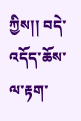ཀྱིས།། བདེ་འདོད་ཆོས་ལ་རྟག་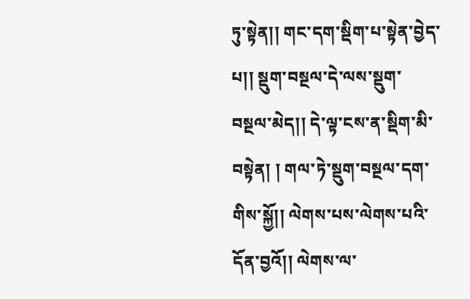ཏུ་སྟེན།། གང་དག་སྡིག་པ་སྟེན་བྱེད་པ།། སྡུག་བསྔལ་དེ་ལས་སྡུག་བསྔལ་མེད།། དེ་ལྟ་ངས་ན་སྡིག་མི་བསྟེན། ། གལ་ཏེ་སྡུག་བསྔལ་དག་གིས་སྐྱོ།། ལེགས་པས་ལེགས་པའི་དོན་བྱའོ།། ལེགས་ལ་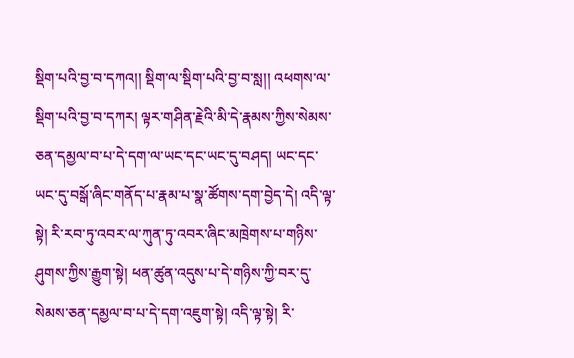སྡིག་པའི་བྱ་བ་དཀའ།། སྡིག་ལ་སྡིག་པའི་བྱ་བ་སླ།། འཕགས་ལ་སྡིག་པའི་བྱ་བ་དཀར། ལྟར་གཤིན་རྗེའི་མི་དེ་རྣམས་ཀྱིས་སེམས་ཅན་དམྱལ་བ་པ་དེ་དག་ལ་ཡང་དང་ཡང་དུ་བཤད། ཡང་དང་ཡང་དུ་བསྒོ་ཞིང་གནོད་པ་རྣམ་པ་སྣ་ཚོགས་དག་བྱེད་དེ། འདི་ལྟ་སྟེ། རི་རབ་ཏུ་འབར་ལ་ཀུན་ཏུ་འབར་ཞིང་མཁྲེགས་པ་གཉིས་ཤུགས་ཀྱིས་རྒྱུག་སྟེ། ཕན་ཚུན་འདུས་པ་དེ་གཉིས་ཀྱི་བར་དུ་སེམས་ཅན་དམྱལ་བ་པ་དེ་དག་འཇུག་སྟེ། འདི་ལྟ་སྟེ། རི་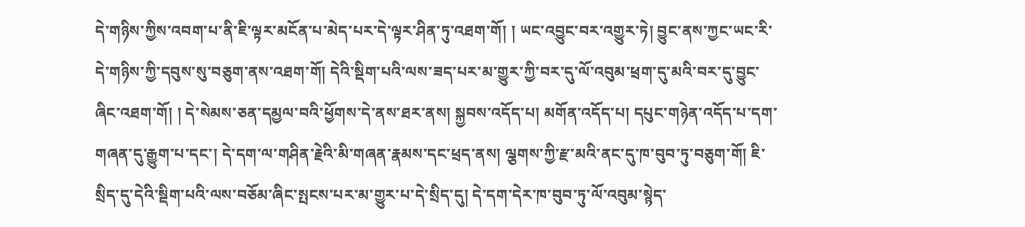དེ་གཉིས་ཀྱིས་འབག་པ་ནི་ཇི་ལྟར་མངོན་པ་མེད་པར་དེ་ལྟར་ཤིན་ཏུ་འཐག་གོ། ། ཡང་འབྱུང་བར་འགྱུར་ཏེ། བྱུང་ནས་ཀྱང་ཡང་རི་དེ་གཉིས་ཀྱི་དབུས་སུ་བཅུག་ནས་འཐག་གོ། དེའི་སྡིག་པའི་ལས་ཟད་པར་མ་གྱུར་ཀྱི་བར་དུ་ལོ་འབུམ་ཕྲག་དུ་མའི་བར་དུ་བྱུང་ཞིང་འཐག་གོ། ། དེ་སེམས་ཅན་དམྱལ་བའི་ཕྱོགས་དེ་ནས་ཐར་ནས། སྐྱབས་འདོད་པ། མགོན་འདོད་པ། དཔུང་གཉེན་འདོད་པ་དག་གཞན་དུ་རྒྱུག་པ་དང་། དེ་དག་ལ་གཤིན་རྗེའི་མི་གཞན་རྣམས་དང་ཕྲད་ནས། ལྕགས་ཀྱི་རྫ་མའི་ནང་དུ་ཁ་བུབ་ཏུ་བཅུག་གོ། ཇི་སྲིད་དུ་དེའི་སྡིག་པའི་ལས་བཅོམ་ཞིང་སྤངས་པར་མ་གྱུར་པ་དེ་སྲིད་དུ། དེ་དག་དེར་ཁ་བུབ་ཏུ་ལོ་འབུམ་སྙེད་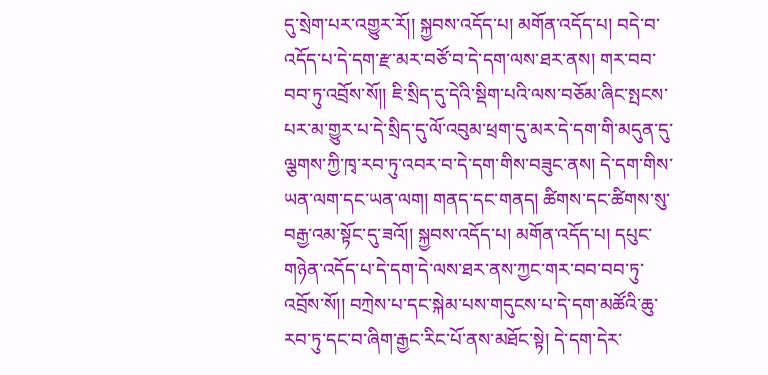དུ་སྲེག་པར་འགྱུར་རོ།། སྐྱབས་འདོད་པ། མགོན་འདོད་པ། བདེ་བ་འདོད་པ་དེ་དག་རྫ་མར་བཙོ་བ་དེ་དག་ལས་ཐར་ནས། གར་བབ་བབ་ཏུ་འབྲོས་སོ།། ཇི་སྲིད་དུ་དེའི་སྡིག་པའི་ལས་བཅོམ་ཞིང་སྤངས་པར་མ་གྱུར་པ་དེ་སྲིད་དུ་ལོ་འབུམ་ཕྲག་དུ་མར་དེ་དག་གི་མདུན་དུ་ལྕགས་ཀྱི་ཁྭ་རབ་ཏུ་འབར་བ་དེ་དག་གིས་བཟུང་ནས། དེ་དག་གིས་ཡན་ལག་དང་ཡན་ལག། གནད་དང་གནད། ཚིགས་དང་ཚིགས་སུ་བརྒྱ་འམ་སྟོང་དུ་ཟའོ།། སྐྱབས་འདོད་པ། མགོན་འདོད་པ། དཔུང་གཉེན་འདོད་པ་དེ་དག་དེ་ལས་ཐར་ནས་ཀྱང་གར་བབ་བབ་ཏུ་འབྲོས་སོ།། བཀྲེས་པ་དང་སྐེམ་པས་གདུངས་པ་དེ་དག་མཚོའི་ཆུ་རབ་ཏུ་དང་བ་ཞིག་རྒྱང་རིང་པོ་ནས་མཐོང་སྟེ། དེ་དག་དེར་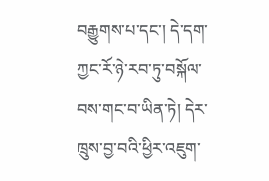བརྒྱུགས་པ་དང་། དེ་དག་ཀྱང་རོ་ཉེ་རབ་ཏུ་བསྐོལ་བས་གང་བ་ཡིན་ཏེ། དེར་ཁྲུས་བྱ་བའི་ཕྱིར་འཇུག་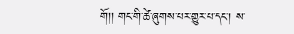གོ།། གང་གི་ཚེ་ཞུགས་པར་གྱུར་པ་དང་། ས་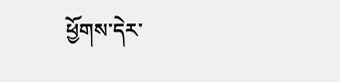ཕྱོགས་དེར་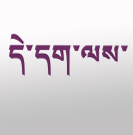དེ་དག་ལས་